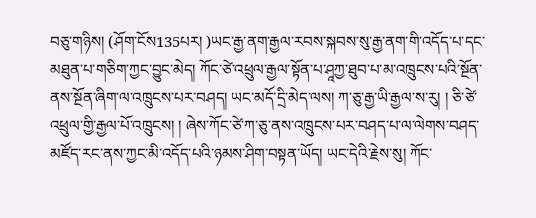བཅུ་གཉིས། (ཤོག་ངོས135པར། )ཡང་རྒྱ་ནག་རྒྱལ་རབས་སྐབས་སུ་རྒྱ་ནག་གི་འདོད་པ་དང་མཐུན་པ་གཅིག་ཀྱང་བྱུང་མེད། ཀོང་ཙེ་འཕྲུལ་རྒྱལ་སྟོན་པ་ཤཱཀྱ་ཐུབ་པ་མ་འཁྲུངས་པའི་སྔོན་ནས་སྔོན་ཞིག་ལ་འཁྲུངས་པར་བཤད། ཡང་མདོ་དྲི་མེད་ལས། ཀ་ཅུ་རྒྱ་ཡི་རྒྱལ་ས་རུ། ། ཅི་ཙེ་འཕྲུལ་གྱི་རྒྱལ་པོ་འཁྲུངས། ། ཞེས་ཀོང་ཙེ་ཀ་ཅུ་ནས་འཁྲུངས་པར་བཤད་པ་ལ་ལེགས་བཤད་མཛོད་རང་ནས་ཀྱང་མི་འདོད་པའི་ཉམས་ཤིག་བསྟན་ཡོད། ཡང་དེའི་རྗེས་སུ། ཀོང་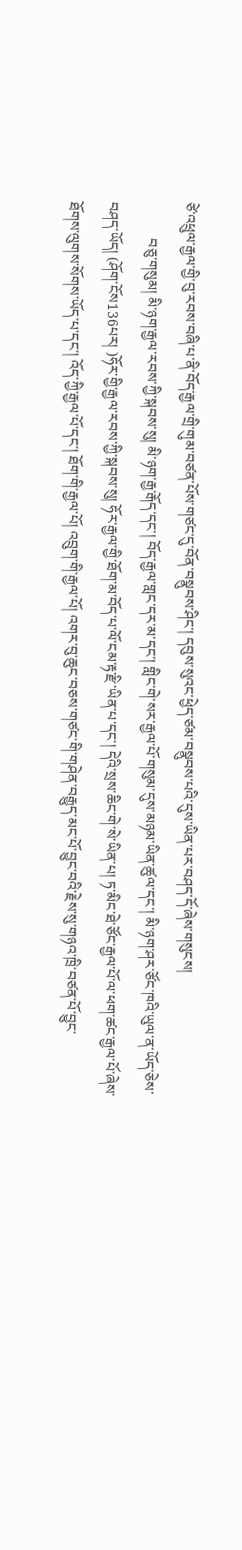ཙེ་འཕྲུལ་རྒྱལ་གྱི་བུ་རབས་བཞི་པ་ནི་བོད་རྒྱལ་གྲི་གུམ་བཙན་པོས་གཙང་དུ་བོན་བསྣུབས་ཤིང་། དབུས་སུའང་ཕྱེད་ཙམ་བསྣུབས་པའི་དུས་ཡིན་པར་བཤད་དོ་ཞེས་གསུངས།
          བཅུ་གསུམ། མི་ཉག་རྒྱལ་རབས་ཀྱི་སྐབས་སུ། མི་ཉག་རྒྱ་རྒོད་དང་། བོད་རྒྱལ་གླང་དར་མ་དང་། གླིང་གེ་སར་རྒྱལ་པོ་གསུམ་དུས་མཉམ་ཡིན་ཚུལ་དང་། མི་ཉག་ཤར་ཙོང་ཁའི་ཡུལ་ན་ཡོད་ཅེས་བཤད་ཡོད། (ཤོག་ངོས136པར། )ཧོར་གྱི་རྒྱལ་རབས་ཀྱི་སྐབས་སུ། ཧོར་རྒྱལ་གྱི་ཐོག་མ་བོད་པ་ལོ་ངམ་རྟ་རྫི་ཡིན་པ་དང་། དེའི་སྲས་ཆིང་གེ་སེ་ཡིན་པ། ཏ་མིང་ཐེ་ཙོང་རྒྱལ་པོ་ལ་ཕག་ཚང་རྒྱལ་པོ་ཞེས་ཐོགས་ལུགས་སོགས་ཡོད་པ་དང་། འོད་ཀྱི་རྒྱལ་པོ་དང་། ཐོག་གི་རྒྱལ་པོ། འབྲུག་གི་རྒྱལ་པོ། འགར་བུ་ཆུང་བཅས་གཙང་གི་གཤེན་བརྒྱུད་མང་པོ་བྱུང་བའི་རྗེས་སུ་གཉའ་ཁྲི་བཙན་པོ་བྱུང་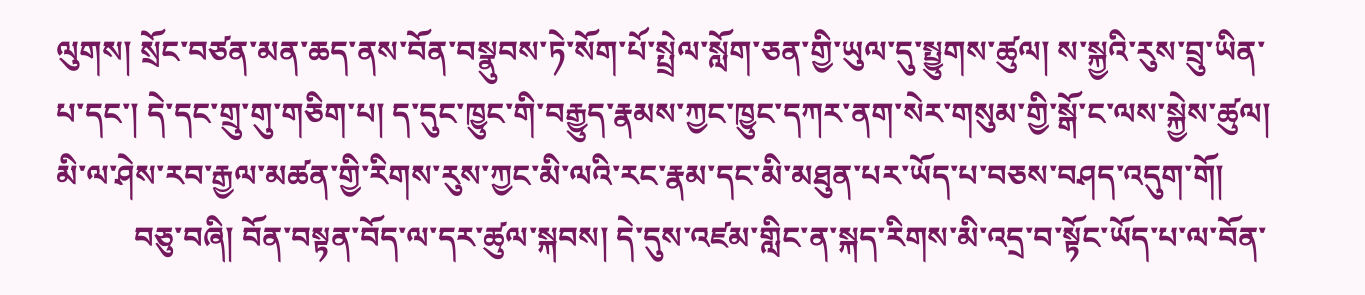ལུགས། སྲོང་བཙན་མན་ཆད་ནས་བོན་བསྣུབས་ཏེ་སོག་པོ་སྤྲེལ་སློག་ཅན་གྱི་ཡུལ་དུ་སྤྱུགས་ཚུལ། ས་སྐྱའི་རུས་བྲུ་ཡིན་པ་དང་། དེ་དང་གྲུ་གུ་གཅིག་པ། ད་དུང་ཁྱུང་གི་བརྒྱུད་རྣམས་ཀྱང་ཁྱུང་དཀར་ནག་སེར་གསུམ་གྱི་སྒོ་ང་ལས་སྐྱེས་ཚུལ། མི་ལ་ཤེས་རབ་རྒྱལ་མཚན་གྱི་རིགས་རུས་ཀྱང་མི་ལའི་རང་རྣམ་དང་མི་མཐུན་པར་ཡོད་པ་བཅས་བཤད་འདུག་གོ།
          བཅུ་བཞི། བོན་བསྟན་བོད་ལ་དར་ཚུལ་སྐབས། དེ་དུས་འཛམ་གླིང་ན་སྐད་རིགས་མི་འདྲ་བ་སྟོང་ཡོད་པ་ལ་བོན་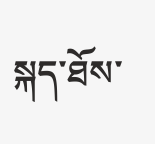སྐད་ཐོས་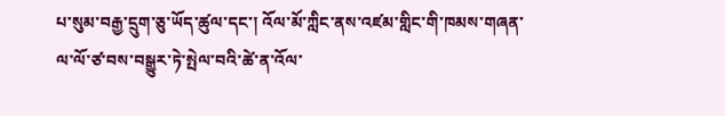པ་སུམ་བརྒྱ་དྲུག་ཅུ་ཡོད་ཚུལ་དང་། འོལ་མོ་ཀླིང་ནས་འཛམ་གླིང་གི་ཁམས་གཞན་ལ་ལོ་ཙ་བས་བསྒྱུར་ཏེ་སྤེལ་བའི་ཚེ་ན་འོལ་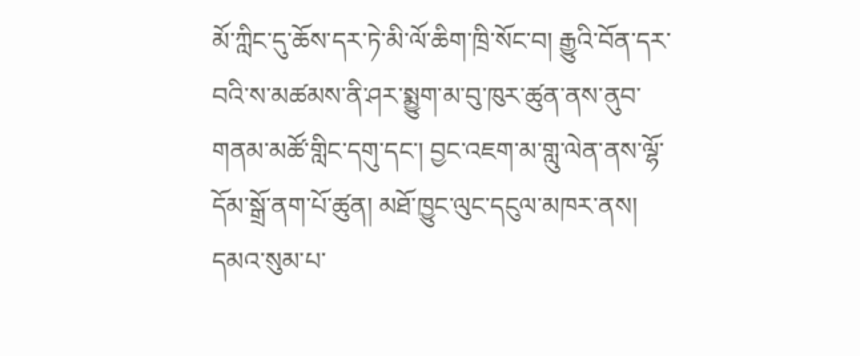མོ་ཀླིང་དུ་ཆོས་དར་ཏེ་མི་ལོ་ཆིག་ཁྲི་སོང་བ། རྒྱུའི་བོན་དར་བའི་ས་མཚམས་ནི་ཤར་སྨྱུག་མ་བུ་ཁུར་ཚུན་ནས་ནུབ་གནམ་མཚོ་གླིང་དགུ་དང་། བྱང་འཇག་མ་གླུ་ལེན་ནས་ལྷོ་དོམ་སྒྲོ་ནག་པོ་ཚུན། མཐོ་ཁྱུང་ལུང་དངུལ་མཁར་ནས། དམའ་སུམ་པ་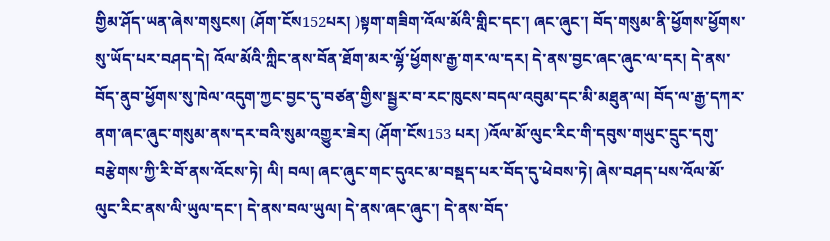གྱིམ་ཤོད་ཡན་ཞེས་གསུངས། (ཤོག་ངོས152པར། )སྟག་གཟིག་འོལ་མོའི་གླིང་དང་། ཞང་ཞུང་། བོད་གསུམ་ནི་ཕྱོགས་ཕྱོགས་སུ་ཡོད་པར་བཤད་དེ། འོལ་མོའི་ཀླིང་ནས་བོན་ཐོག་མར་ལྷོ་ཕྱོགས་རྒྱ་གར་ལ་དར། དེ་ནས་བྱང་ཞང་ཞུང་ལ་དར། དེ་ནས་བོད་ནུབ་ཕྱོགས་སུ་ཁེལ་འདུག་ཀྱང་བྱང་དུ་བཙན་གྱིས་སྦྱར་བ་རང་ཁུངས་བདལ་འབུམ་དང་མི་མཐུན་ལ། བོད་ལ་རྒྱ་དཀར་ནག་ཞང་ཞུང་གསུམ་ནས་དར་བའི་སུམ་འགྱུར་ཟེར། (ཤོག་ངོས153 པར། )འོལ་མོ་ལུང་རིང་གི་དབུས་གཡུང་དྲུང་དགུ་བརྩེགས་ཀྱི་རི་བོ་ནས་འོངས་ཏེ། ལི། བལ། ཞང་ཞུང་གང་དུའང་མ་བསྡད་པར་བོད་དུ་ཕེབས་ཏེ། ཞེས་བཤད་པས་འོལ་མོ་ལུང་རིང་ནས་ལི་ཡུལ་དང་། དེ་ནས་བལ་ཡུལ། དེ་ནས་ཞང་ཞུང་། དེ་ནས་བོད་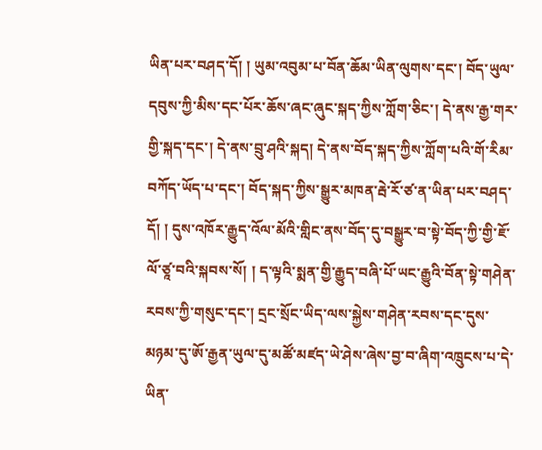ཡིན་པར་བཤད་དོ། ། ཡུམ་འབུམ་པ་བོན་ཆོམ་ཡིན་ལུགས་དང་། བོད་ཡུལ་དབུས་ཀྱི་མིས་དང་པོར་ཆོས་ཞང་ཞུང་སྐད་ཀྱིས་ཀློག་ཅིང་། དེ་ནས་རྒྱ་གར་གྱི་སྐད་དང་། དེ་ནས་བྲུ་ཤའི་སྐད། དེ་ནས་བོད་སྐད་ཀྱིས་ཀློག་པའི་གོ་རིམ་བཀོད་ཡོད་པ་དང་། བོད་སྐད་ཀྱིས་སྒྱུར་མཁན་རྦེ་རོ་ཙ་ན་ཡིན་པར་བཤད་དོ། ། དུས་འཁོར་རྒྱུད་འོལ་མོའི་གླིང་ནས་བོད་དུ་བསྒྱུར་བ་སྟེ་བོད་ཀྱི་གྱི་ཇོ་ལོ་ཙཱ་བའི་སྐབས་སོ། ། ད་ལྟའི་སྨན་གྱི་རྒྱུད་བཞི་པོ་ཡང་རྒྱུའི་བོན་སྟེ་གཤེན་རབས་ཀྱི་གསུང་དང་། དྲང་སྲོང་ཡིད་ལས་སྐྱེས་གཤེན་རབས་དང་དུས་མཉམ་དུ་ཨོ་རྒྱན་ཡུལ་དུ་མཚོ་མཛད་ཡེ་ཤེས་ཞེས་བྱ་བ་ཞིག་འཁྲུངས་པ་དེ་ཡིན་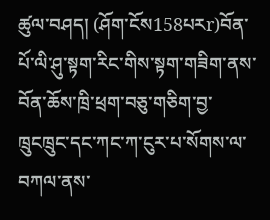ཚུལ་བཤད། (ཤོག་ངོས158པརr)བོན་པོ་ལི་ཤུ་སྟག་རིང་གིས་སྟག་གཟིག་ནས་བོན་ཆོས་ཁྲི་ཕྲག་བཅུ་གཅིག་བྱ་ཁྲུངཁྲུང་དང་ཀང་ཀ་ངུར་པ་སོགས་ལ་བཀལ་ནས་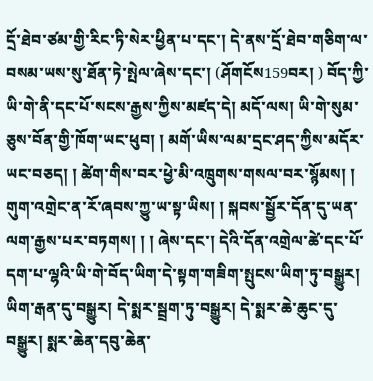དྲོ་ཐེབ་ཙམ་གྱི་རིང་ཏི་སེར་ཕྱིན་པ་དང་། དེ་ནས་དྲོ་ཐེབ་གཅིག་ལ་བསམ་ཡས་སུ་ཐོན་ཏེ་སྤེལ་ཞེས་དང་། (ཤོགངོས159བར། ) བོད་ཀྱི་ཡི་གེ་ནི་དང་པོ་སངས་རྒྱས་ཀྱིས་མཛད་དེ། མདོ་ལས། ཡི་གེ་སུམ་ཅུས་བོན་གྱི་ཁོག་ཡང་ཕུབ། ། མགོ་ཡིས་ལམ་དྲང་ཤད་ཀྱིས་མདོར་ཡང་བཅད། ། ཚེག་གིས་བར་ཕྱེ་མི་འཁྲུགས་གསལ་བར་སྙོམས། ། གུག་འགྲེང་ན་རོ་ཞབས་ཀྱུ་ཡ་སྟ་ཡིས། ། སྐབས་སྦྱོར་དོན་དུ་ཡན་ལག་རྒྱས་པར་བཏགས། ། ། ཞེས་དང་། དེའི་དོན་འགྲེལ་ཚེ་དང་པོ་དག་པ་ལྷའི་ཡི་གེ་བོད་ཡིག་དེ་སྟག་གཟིག་སྤུངས་ཡིག་ཏུ་བསྒྱུར། ཡིག་རྒན་དུ་བསྒྱུར། དེ་སྨར་སྦྲག་ཏུ་བསྒྱུར། དེ་སྨར་ཆེ་ཆུང་དུ་བསྒྱུར། སྨར་ཆེན་དབུ་ཆེན་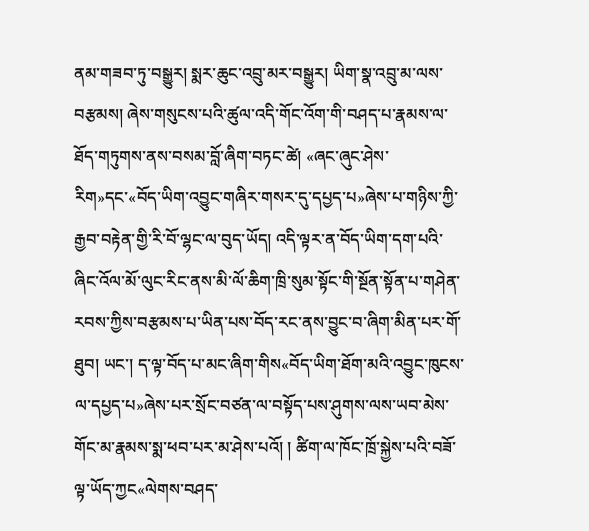ནམ་གཟབ་ཏུ་བསྒྱུར། སྨར་ཆུང་འབྲུ་མར་བསྒྱུར། ཡིག་སྣ་འབྲུ་མ་ལས་བརྩམས། ཞེས་གསུངས་པའི་ཚུལ་འདི་གོང་འོག་གི་བཤད་པ་རྣམས་ལ་ཐོད་གཏུགས་ནས་བསམ་བློ་ཞིག་བཏང་ཚེ། «ཞང་ཞུང་ཤེས་རིག»དང་«བོད་ཡིག་འབྱུང་གཞིར་གསར་དུ་དཔྱད་པ»ཞེས་པ་གཉིས་ཀྱི་རྒྱབ་བརྟེན་གྱི་རི་བོ་ལྷང་ལ་བུད་ཡོད། འདི་ལྟར་ན་བོད་ཡིག་དག་པའི་ཞིང་འོལ་མོ་ལུང་རིང་ནས་མི་ལོ་ཆིག་ཁྲི་སུམ་སྟོང་གི་སྔོན་སྟོན་པ་གཤེན་རབས་ཀྱིས་བརྩམས་པ་ཡིན་པས་བོད་རང་ནས་བྱུང་བ་ཞིག་མིན་པར་གོ་ཐུབ། ཡང་། ད་ལྟ་བོད་པ་མང་ཞིག་གིས«བོད་ཡིག་ཐོག་མའི་འབྱུང་ཁུངས་ལ་དཔྱད་པ»ཞེས་པར་སྲོང་བཙན་ལ་བསྟོད་པས་ཤུགས་ལས་ཡབ་མེས་གོང་མ་རྣམས་སྨ་ཕབ་པར་མ་ཤེས་པའོ། ། ཚིག་ལ་ཁོང་ཁྲོ་སྐྱེས་པའི་བཟོ་ལྟ་ཡོད་ཀྱང«ལེགས་བཤད་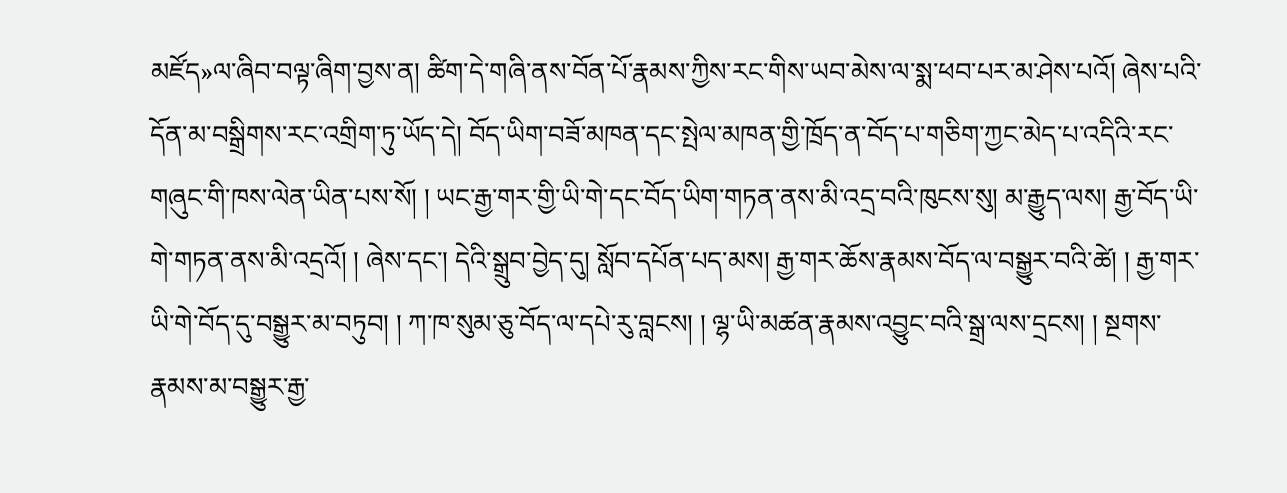མཛོད»ལ་ཞིབ་བལྟ་ཞིག་བྱས་ན། ཚིག་དེ་གཞི་ནས་བོན་པོ་རྣམས་ཀྱིས་རང་གིས་ཡབ་མེས་ལ་སྨ་ཕབ་པར་མ་ཤེས་པའོ། ཞེས་པའི་དོན་མ་བསྒྲིགས་རང་འགྲིག་ཏུ་ཡོད་དེ། བོད་ཡིག་བཟོ་མཁན་དང་སྤེལ་མཁན་གྱི་ཁྲོད་ན་བོད་པ་གཅིག་ཀྱང་མེད་པ་འདིའི་རང་གཞུང་གི་ཁས་ལེན་ཡིན་པས་སོ། ། ཡང་རྒྱ་གར་གྱི་ཡི་གེ་དང་བོད་ཡིག་གཏན་ནས་མི་འདྲ་བའི་ཁུངས་སུ། མ་རྒྱུད་ལས། རྒྱ་བོད་ཡི་གེ་གཏན་ནས་མི་འདྲའོ། ། ཞེས་དང་། དེའི་སྒྲུབ་བྱེད་དུ། སློབ་དཔོན་པད་མས། རྒྱ་གར་ཆོས་རྣམས་བོད་ལ་བསྒྱུར་བའི་ཚེ། ། རྒྱ་གར་ཡི་གེ་བོད་དུ་བསྒྱུར་མ་བཏུབ། ། ཀ་ཁ་སུམ་ཅུ་བོད་ལ་དཔེ་རུ་བླངས། ། ལྷ་ཡི་མཚན་རྣམས་འབྱུང་བའི་སྒྲ་ལས་དྲངས། ། སྔགས་རྣམས་མ་བསྒྱུར་རྒྱ་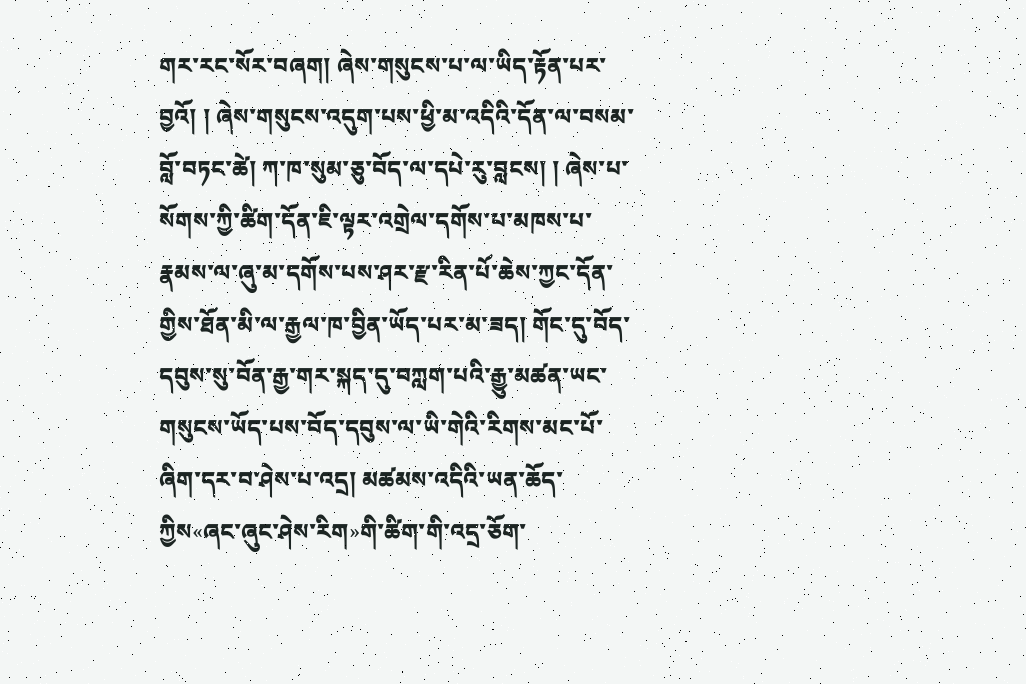གར་རང་སོར་བཞག། ཞེས་གསུངས་པ་ལ་ཡིད་རྟོན་པར་བྱའོ། ། ཞེས་གསུངས་འདུག་པས་ཕྱི་མ་འདིའི་དོན་ལ་བསམ་བློ་བཏང་ཚེ། ཀ་ཁ་སུམ་ཅུ་བོད་ལ་དཔེ་རུ་བླངས། ། ཞེས་པ་སོགས་ཀྱི་ཚིག་དོན་ཇི་ལྟར་འགྲེལ་དགོས་པ་མཁས་པ་རྣམས་ལ་ཞུ་མ་དགོས་པས་ཤར་རྫ་རིན་པོ་ཆེས་ཀྱང་དོན་གྱིས་ཐོན་མི་ལ་རྒྱལ་ཁ་བྱིན་ཡོད་པར་མ་ཟད། གོང་དུ་བོད་དབུས་སུ་བོན་རྒྱ་གར་སྐད་དུ་བཀླག་པའི་རྒྱུ་མཚན་ཡང་གསུངས་ཡོད་པས་བོད་དབུས་ལ་ཡི་གེའི་རིགས་མང་པོ་ཞིག་དར་བ་ཤེས་པ་འདྲ། མཚམས་འདིའི་ཡན་ཆོད་ཀྱིས«ཞང་ཞུང་ཤེས་རིག»གི་ཚིག་གི་འདྲ་ཅོག་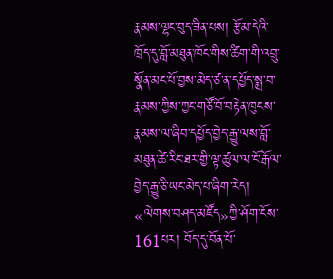རྣམས་ལྷང་བུད་ཟིན་པས། རྩོམ་དེའི་ཁྲོད་དུ་བློ་མཐུན་ཁོང་གིས་ཚིག་གི་འབྲུ་སྣོན་མང་པོ་བྱས་མེད་ཙ་ན་དཔྱོད་སྨྲ་བ་རྣམས་ཀྱིས་ཀྱང་གཙོ་བོ་བརྟེན་ཁུངས་རྣམས་ལ་ཞིབ་དཔྱོད་བྱེད་རྒྱུ་ལས་བློ་མཐུན་ཚེ་རིང་ཐར་གྱི་ལྟ་ཚུལ་ལ་ངོ་རྒོལ་བྱེད་རྒྱུ་ཅི་ཡང་མེད་པ་ཞིག་རེད། «ལེགས་བཤད་མཛོད»ཀྱི་ཤོག་ངོས་161པར། བོད་དུ་བོན་པོ་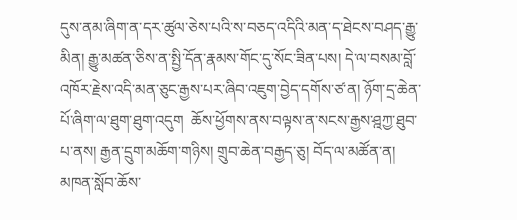དུས་ནམ་ཞིག་ན་དར་ཚུལ་ཅེས་པའི་ས་བཅད་འདིའི་མན་ད་ཐེངས་བཤད་རྒྱུ་མིན། རྒྱུ་མཚན་ཅིས་ན་སྤྱི་དོན་རྣམས་གོང་དུ་སོང་ཟིན་པས། དེ་ལ་བསམ་བློ་འཁོར་རྗེས་འདི་མན་ཅུང་རྒྱས་པར་ཞིབ་འཇུག་བྱེད་དགོས་ཙ་ན། ཉོག་དྲ་ཆེན་པོ་ཞིག་ལ་ཐུག་ཐུག་འདུག  ཆོས་ཕྱོགས་ནས་བལྟས་ན་སངས་རྒྱས་ཤྰཀྱ་ཐུབ་པ་ནས། རྒྱན་དྲུག་མཆོག་གཉིས། གྲུབ་ཆེན་བརྒྱད་ཅུ། བོད་ལ་མཚོན་ན། མཁན་སློབ་ཆོས་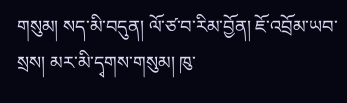གསུམ། སད་མི་བདུན། ལོ་ཙ་བ་རིམ་བྱོན། ཇོ་འབྲོམ་ཡབ་སྲས། མར་མི་དྭགས་གསུམ། ཁུ་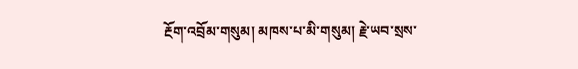རྔོག་འབྲོམ་གསུམ། མཁས་པ་མི་གསུམ། རྗེ་ཡབ་སྲས་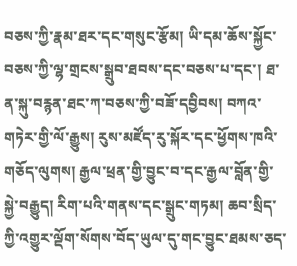བཅས་ཀྱི་རྣམ་ཐར་དང་གསུང་རྩོམ། ཡི་དམ་ཆོས་སྐྱོང་བཅས་ཀྱི་ལྷ་གྲངས་སྒྲུབ་ཐབས་དང་བཅས་པ་དང་། ཐ་ན་སྐུ་བརྙན་ཐང་ཀ་བཅས་ཀྱི་བཟོ་དབྱིབས། བཀའ་གཏེར་གྱི་ལོ་རྒྱུས། རུས་མཛོད་རུ་སྐོར་དང་ཕྱོགས་ཁའི་གཅོད་ལུགས། རྒྱལ་ཕྲན་གྱི་བྱུང་བ་དང་རྒྱལ་བློན་གྱི་སྐྱེ་བརྒྱུད། རིག་པའི་གནས་དང་སྒྲུང་གཏམ། ཆབ་སྲིད་ཀྱི་འགྱུར་ལྡོག་སོགས་བོད་ཡུལ་དུ་གང་བྱུང་ཐམས་ཅད་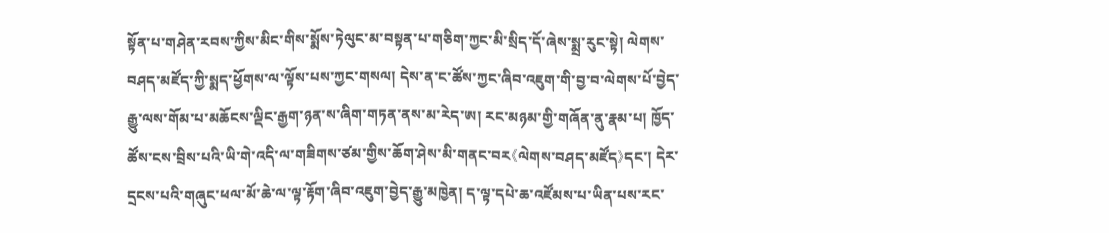སྟོན་པ་གཤེན་རབས་ཀྱིས་མིང་གིས་སྨོས་ཏེལུང་མ་བསྟན་པ་གཅིག་ཀྱང་མི་སྲིད་དོ་ཞེས་སྨྲ་རུང་སྟེ། ལེགས་བཤད་མཛོད་ཀྱི་སྨད་ཕྱོགས་ལ་ལྟོས་པས་ཀྱང་གསལ། དེས་ན་ང་ཚོས་ཀྱང་ཞིབ་འཇུག་གི་བྱ་བ་ལེགས་པོ་བྱེད་རྒྱུ་ལས་གོམ་པ་མཆོངས་ལྡིང་རྒྱག་ཉན་ས་ཞིག་གཏན་ནས་མ་རེད་ཨ། རང་མཉམ་གྱི་གཞོན་ནུ་རྣམ་པ། ཁྱོད་ཚོས་ངས་བྲིས་པའི་ཡི་གེ་འདི་ལ་གཟིགས་ཙམ་གྱིས་ཆོག་ཤེས་མི་གནང་བར《ལེགས་བཤད་མཛོད》དང་། དེར་དྲངས་པའི་གཞུང་ཕལ་མོ་ཆེ་ལ་ལྟ་རྟོག་ཞིབ་འཇུག་བྱེད་རྒྱུ་མཁྱེན། ད་ལྟ་དཔེ་ཆ་འཛོམས་པ་ཡིན་པས་རང་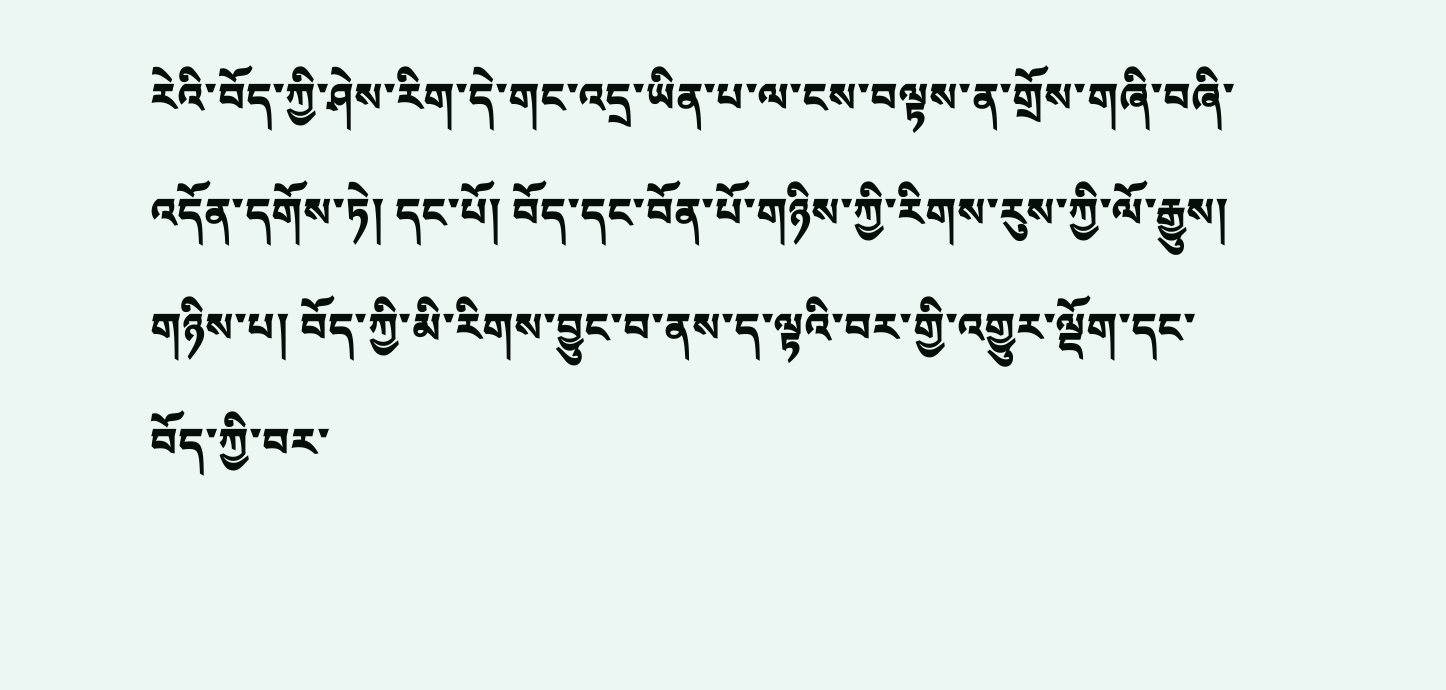རེའི་བོད་ཀྱི་ཤེས་རིག་དེ་གང་འདྲ་ཡིན་པ་ལ་ངས་བལྟས་ན་གྲོས་གཞི་བཞི་འདོན་དགོས་ཏེ། དང་པོ། བོད་དང་བོན་པོ་གཉིས་ཀྱི་རིགས་རུས་ཀྱི་ལོ་རྒྱུས། གཉིས་པ། བོད་ཀྱི་མི་རིགས་བྱུང་བ་ནས་ད་ལྟའི་བར་གྱི་འགྱུར་ལྡོག་དང་བོད་ཀྱི་བར་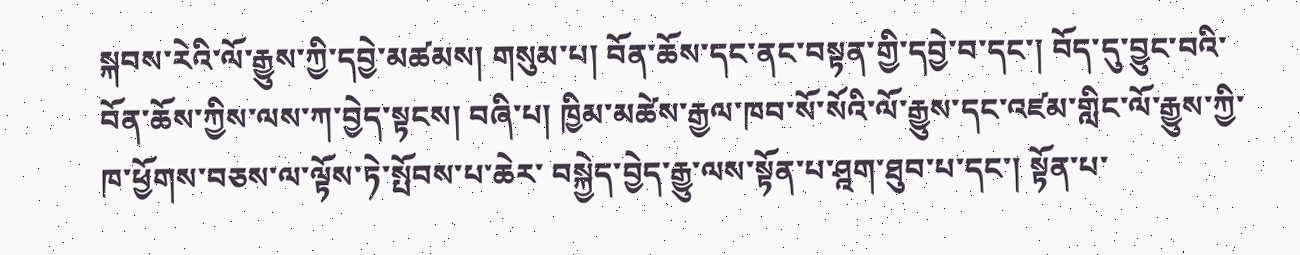སྐབས་རེའི་ལོ་རྒྱུས་ཀྱི་དབྱེ་མཚམས། གསུམ་པ། བོན་ཆོས་དང་ནང་བསྟན་གྱི་དབྱེ་བ་དང་། བོད་དུ་བྱུང་བའི་བོན་ཆོས་ཀྱིས་ལས་ཀ་བྱེད་སྟངས། བཞི་པ། ཁྱིམ་མཚེས་རྒྱལ་ཁབ་སོ་སོའི་ལོ་རྒྱུས་དང་འཛམ་གླིང་ལོ་རྒྱུས་ཀྱི་ཁ་ཕྱོགས་བཅས་ལ་ལྟོས་ཏེ་སྤོབས་པ་ཆེར་ བསྐྱེད་བྱེད་རྒྱུ་ལས་སྟོན་པ་ཤྰག་ཐུབ་པ་དང་། སྟོན་པ་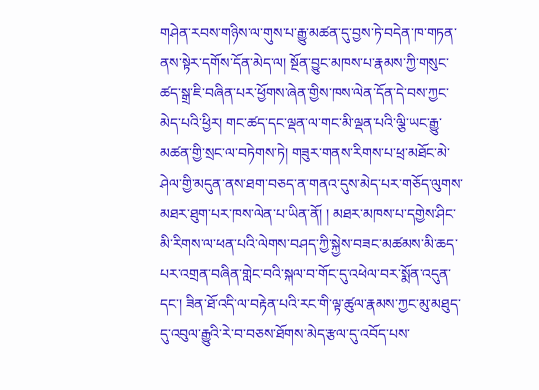གཤེན་རབས་གཉིས་ལ་གུས་པ་རྒྱུ་མཚན་དུ་བྱས་ཏེ་བདེན་ཁ་གཏན་ནས་སྟེར་དགོས་དོན་མེད་ལ། སྔོན་བྱུང་མཁས་པ་རྣམས་ཀྱི་གསུང་ཚད་སྒྲ་ཇི་བཞིན་པར་ཕྱོགས་ཞེན་གྱིས་ཁས་ལེན་དོན་དེ་བས་ཀྱང་མེད་པའི་ཕྱིར། གང་ཚད་དང་ལྡན་ལ་གང་མི་ལྡན་པའི་ལྕི་ཡང་རྒྱུ་མཚན་གྱི་སྲང་ལ་བཏེགས་ཏེ། གཟུར་གནས་རིགས་པ་ཕྲ་མཐོང་མེ་ཤེལ་གྱི་མདུན་ནས་ཐག་བཅད་ན་གནའ་དུས་མེད་པར་གཅོད་ལུགས་མཐར་ཐུག་པར་ཁས་ལེན་པ་ཡིན་ནོ། ། མཐར་མཁས་པ་དགྱེས་ཤིང་མི་རིགས་ལ་ཕན་པའི་ལེགས་བཤད་ཀྱི་སྐྱེས་བཟང་མཚམས་མི་ཆད་པར་འགྲན་བཞིན་གླེང་བའི་སྐལ་བ་གོང་དུ་འཕེལ་བར་སྨོན་འདུན་དང་། ཟིན་ཐོ་འདི་ལ་བརྟེན་པའི་རང་གི་ལྟ་ཚུལ་རྣམས་ཀྱང་མུ་མཐུད་དུ་འབུལ་རྒྱུའི་རེ་བ་བཅས་ཐོགས་མེད་རྩལ་དུ་འབོད་པས་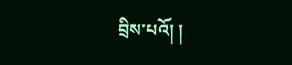བྲིས་པའོ། །